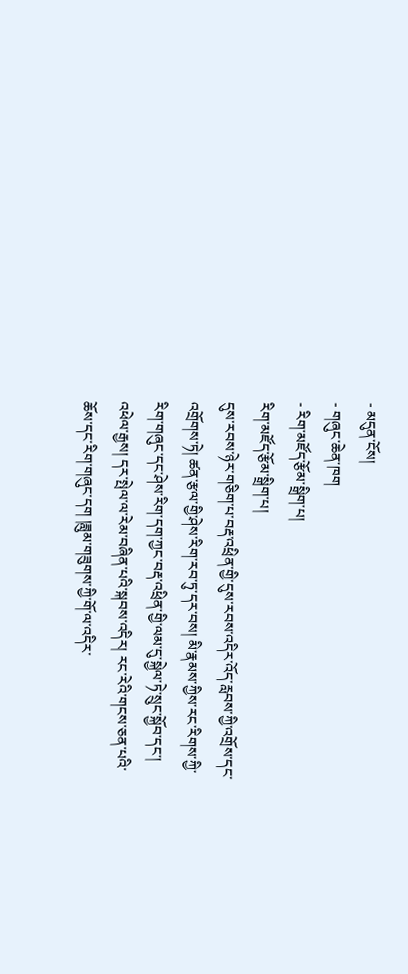- མདུན་ངོས།
- གཞུང་ཆེན་ཁག
- རིག་མཛོད་རྩོམ་སྒྲིག་པ།
རིག་མཛོད་རྩོམ་སྒྲིག་པ།
དུས་རབས་ཉེར་གཅིག་པ་བརྡ་འཕྲིན་གྱི་དུས་རབས་འདིར་འོད་རླབས་ཀྱི་འགྲོས་དང་འགྲོགས་ཏེ། ཚན་རྩལ་གྱི་ཤེས་རིག་རབ་ཏུ་དར་བས། མི་རྣམས་ཀྱིས་རང་རིགས་ཀྱི་རིག་གཞུང་དང་ཤེས་རིག་དག་ཀྱང་བརྡ་འཕྲིན་གྱི་ལམ་དུ་སྐྱེལ་ཏེ་སྲུང་སྐྱོབ་དང་། འཕེལ་རྒྱས། དར་སྤེལ་ལ་རེམ་བཞིན་པའི་སྐབས་འདིར། རང་རེའི་གངས་ཅན་པའི་ཆོས་དང་རིག་གཞུང་དག །ཟླུམ་གཟུགས་ཀྱི་གོ་ལ་འདིར་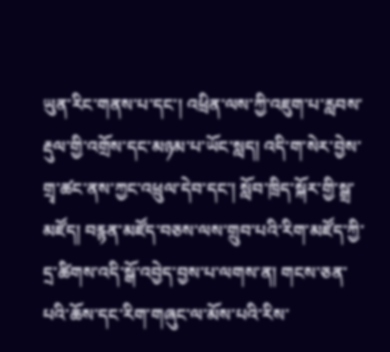ཡུན་རིང་གནས་པ་དང་། འཕྲིན་ལས་ཀྱི་འཇུག་པ་རླབས་རྡུལ་གྱི་འགྲོས་དང་མཉམ་པ་ཡོང་སླད། འདི་ག་སེར་བྱེས་གྲྭ་ཚང་ནས་ཀྱང་འཕྲུལ་དེབ་དང་། སློབ་ཁྲིད་སྐོར་གྱི་སྒྲ་མཛོད། བརྙན་མཛོད་བཅས་ལས་གྲུབ་པའི་རིག་མཛོད་ཀྱི་དྲ་ཚིགས་འདི་སྒོ་འབྱེད་བྱས་པ་ལགས་ན། གངས་ཅན་པའི་ཆོས་དང་རིག་གཞུང་ལ་མོས་པའི་རིས་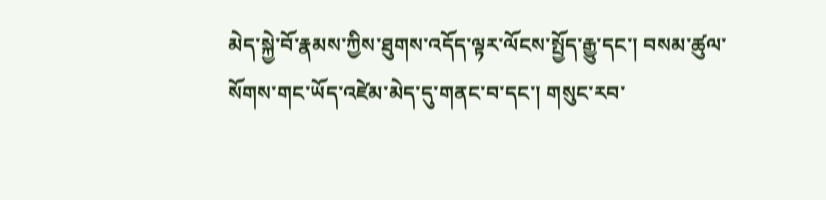མེད་སྐྱེ་བོ་རྣམས་ཀྱིས་ཐུགས་འདོད་ལྟར་ལོངས་སྤྱོད་རྒྱུ་དང་། བསམ་ཚུལ་སོགས་གང་ཡོད་འཛེམ་མེད་དུ་གནང་བ་དང་། གསུང་རབ་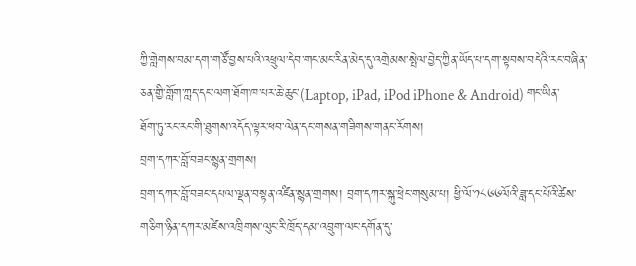ཀྱི་གླེགས་བམ་དག་གཙོ་བྱས་པའི་འཕྲུལ་དེབ་གང་མང་རིན་མེད་དུ་འགྲེམས་སྤེལ་བྱེད་ཀྱིན་ཡོད་པ་དག་སྟབས་བདེའི་རང་བཞིན་ཅན་གྱི་གློག་ཀླད་དང་ལག་ཐོག་ཁ་པར་ཆེ་ཆུང་(Laptop, iPad, iPod iPhone & Android) གང་ཡིན་ཐོག་ཏུ་རང་རང་གི་ཐུགས་འདོད་ལྟར་ཕབ་ལེན་དང་གསན་གཟིགས་གནང་རོགས།
བྲག་དཀར་བློ་བཟང་སྙན་གྲགས།
བྲག་དཀར་བློ་བཟང་དཔལ་ལྡན་བསྟན་འཛིན་སྙན་གྲགས། བྲག་དཀར་སྐུ་ཕྲེང་གསུམ་པ། ཕྱི་ལོ་༡༨༦༦ལོའི་ཟླ་དང་པོའི་ཚེས་གཅིག་ཉིན་དཀར་མཛེས་འཁྲིགས་ལུང་རི་ཁྲོད་དམ་འབྲུག་ལང་དགོན་དུ་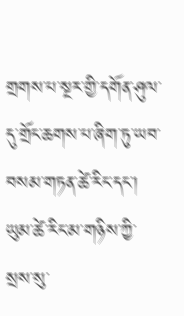གྲགས་པ་སྔར་གྱི་དགོན་ཤུལ་དུ་གྲོང་ཆགས་པ་ཞིག་ཏུ་ཡབ་བསམ་གཏན་ཚེ་རིང་དང་། ཡུམ་ཚེ་རིང་མ་གཉིས་ཀྱི་སྲས་སུ་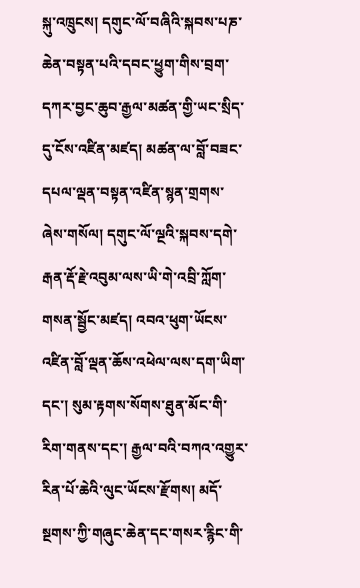སྐུ་འཁྲུངས། དགུང་ལོ་བཞིའི་སྐབས་པཎ་ཆེན་བསྟན་པའི་དབང་ཕྱུག་གིས་བྲག་དཀར་བྱང་ཆུབ་རྒྱལ་མཚན་གྱི་ཡང་སྲིད་དུ་ངོས་འཛིན་མཛད། མཚན་ལ་བློ་བཟང་དཔལ་ལྡན་བསྟན་འཛིན་སྙན་གྲགས་ཞེས་གསོལ། དགུང་ལོ་ལྔའི་སྐབས་དགེ་རྒན་རྡོ་རྗེ་འབུམ་ལས་ཡི་གེ་འབྲི་ཀློག་གསན་སྦྱོང་མཛད། འབའ་ཕུག་ཡོངས་འཛིན་བློ་ལྡན་ཆོས་འཕེལ་ལས་དག་ཡིག་དང་། སུམ་རྟགས་སོགས་ཐུན་མོང་གི་རིག་གནས་དང་། རྒྱལ་བའི་བཀའ་འགྱུར་རིན་པོ་ཆེའི་ལུང་ཡོངས་རྫོགས། མདོ་སྔགས་ཀྱི་གཞུང་ཆེན་དང་གསར་རྙིང་གི་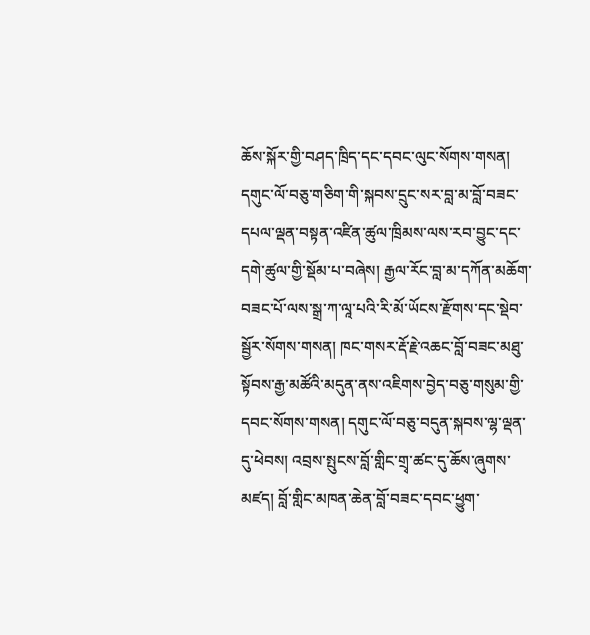ཆོས་སྐོར་གྱི་བཤད་ཁྲིད་དང་དབང་ལུང་སོགས་གསན། དགུང་ལོ་བཅུ་གཅིག་གི་སྐབས་དྲུང་སར་བླ་མ་བློ་བཟང་དཔལ་ལྡན་བསྟན་འཛིན་ཚུལ་ཁྲིམས་ལས་རབ་བྱུང་དང་དགེ་ཚུལ་གྱི་སྡོམ་པ་བཞེས། རྒྱལ་རོང་བླ་མ་དཀོན་མཆོག་བཟང་པོ་ལས་སྒྲ་ཀ་ལཱ་པའི་རི་མོ་ཡོངས་རྫོགས་དང་སྡེབ་སྦྱོར་སོགས་གསན། ཁང་གསར་རྡོ་རྗེ་འཆང་བློ་བཟང་མཐུ་སྟོབས་རྒྱ་མཚོའི་མདུན་ནས་འཇིགས་བྱེད་བཅུ་གསུམ་གྱི་དབང་སོགས་གསན། དགུང་ལོ་བཅུ་བདུན་སྐབས་ལྷ་ལྡན་དུ་ཕེབས། འབྲས་སྤུངས་བློ་གླིང་གྲྭ་ཚང་དུ་ཆོས་ཞུགས་མཛད། བློ་གླིང་མཁན་ཆེན་བློ་བཟང་དབང་ཕྱུག་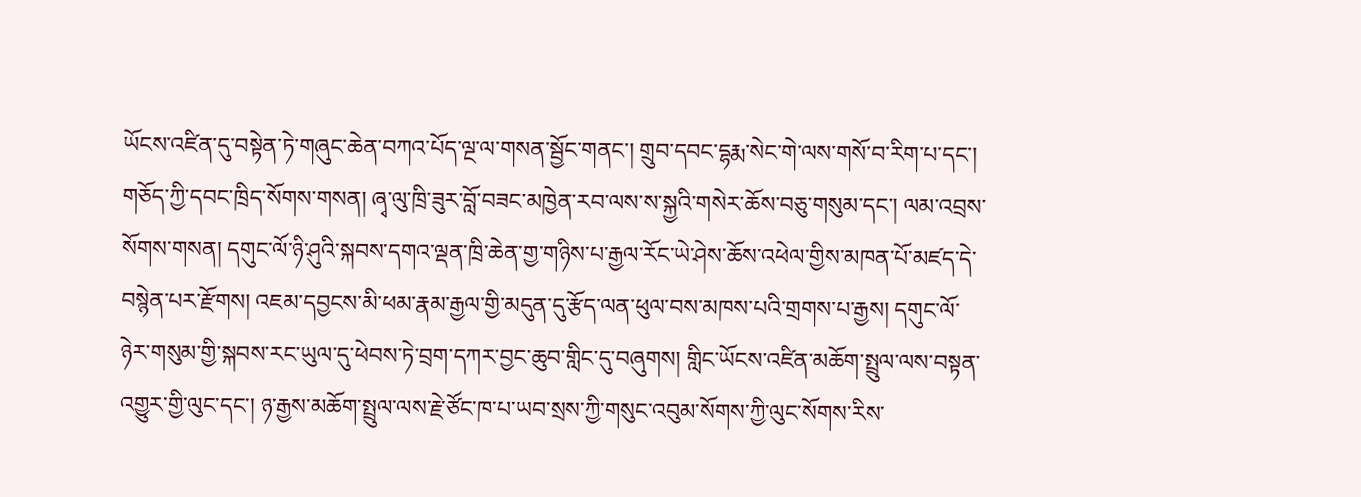ཡོངས་འཛིན་དུ་བསྟེན་ཏེ་གཞུང་ཆེན་བཀའ་པོད་ལྔ་ལ་གསན་སྦྱོང་གནང་། གྲུབ་དབང་དྷརྨ་སེང་གེ་ལས་གསོ་བ་རིག་པ་དང་། གཅོད་ཀྱི་དབང་ཁྲིད་སོགས་གསན། ཞྭ་ལུ་ཁྲི་ཟུར་བློ་བཟང་མཁྱེན་རབ་ལས་ས་སྐྱའི་གསེར་ཆོས་བཅུ་གསུམ་དང་། ལམ་འབྲས་སོགས་གསན། དགུང་ལོ་ཉི་ཤུའི་སྐབས་དགའ་ལྡན་ཁྲི་ཆེན་གྱ་གཉིས་པ་རྒྱལ་རོང་ཡེ་ཤེས་ཆོས་འཕེལ་གྱིས་མཁན་པོ་མཛད་དེ་བསྙེན་པར་རྫོགས། འཇམ་དབྱངས་མི་ཕམ་རྣམ་རྒྱལ་གྱི་མདུན་དུ་རྩོད་ལན་ཕུལ་བས་མཁས་པའི་གྲགས་པ་རྒྱས། དགུང་ལོ་ཉེར་གསུམ་གྱི་སྐབས་རང་ཡུལ་དུ་ཕེབས་ཏེ་བྲག་དཀར་བྱང་ཆུབ་གླིང་དུ་བཞུགས། གླིང་ཡོངས་འཛིན་མཆོག་སྤྲུལ་ལས་བསྟན་འགྱུར་གྱི་ལུང་དང་། ཉ་རྒྱས་མཆོག་སྤྲུལ་ལས་རྗེ་ཙོང་ཁ་པ་ཡབ་སྲས་ཀྱི་གསུང་འབུམ་སོགས་ཀྱི་ལུང་སོགས་རིས་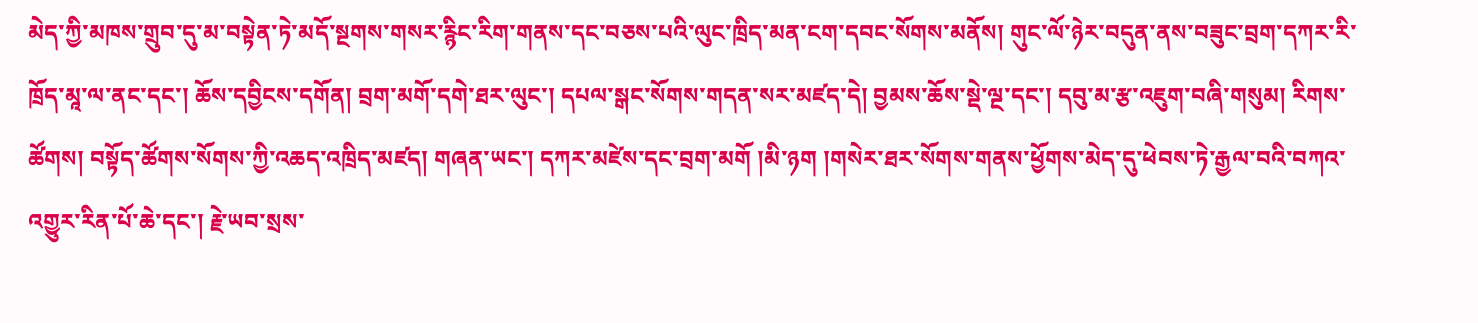མེད་ཀྱི་མཁས་གྲུབ་དུ་མ་བསྟེན་ཏེ་མདོ་སྔགས་གསར་རྙིང་རིག་གནས་དང་བཅས་པའི་ལུང་ཁྲིད་མན་ངག་དབང་སོགས་མནོས། གུང་ལོ་ཉེར་བདུན་ནས་བཟུང་བྲག་དཀར་རི་ཁྲོད་མཱ་ལ་ནང་དང་། ཆོས་དབྱིངས་དགོན། བྲག་མགོ་དགེ་ཐར་ལུང་། དཔལ་སྒང་སོགས་གདན་སར་མཛད་དེ། བྱམས་ཆོས་སྡེ་ལྔ་དང་། དབུ་མ་རྩ་འཇུག་བཞི་གསུམ། རིགས་ཚོགས། བསྟོད་ཚོགས་སོགས་ཀྱི་འཆད་འཁྲིད་མཛད། གཞན་ཡང་། དཀར་མཛེས་དང་བྲག་མགོ །མི་ཉག །གསེར་ཐར་སོགས་གནས་ཕྱོགས་མེད་དུ་ཕེབས་ཏེ་རྒྱལ་བའི་བཀའ་འགྱུར་རིན་པོ་ཆེ་དང་། རྗེ་ཡབ་སྲས་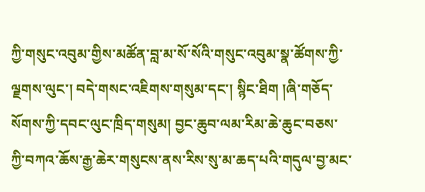ཀྱི་གསུང་འབུམ་གྱིས་མཚོན་བླ་མ་སོ་སོའི་གསུང་འབུམ་སྣ་ཚོགས་ཀྱི་ལྗགས་ལུང་། བདེ་གསང་འཇིགས་གསུམ་དང་། སྙིང་ཐིག །ཞི་གཅོད་སོགས་ཀྱི་དབང་ལུང་ཁྲིད་གསུམ། བྱང་ཆུབ་ལམ་རིམ་ཆེ་ཆུང་བཅས་ཀྱི་བཀའ་ཆོས་རྒྱ་ཆེར་གསུངས་ནས་རིས་སུ་མ་ཆད་པའི་གདུལ་བྱ་མང་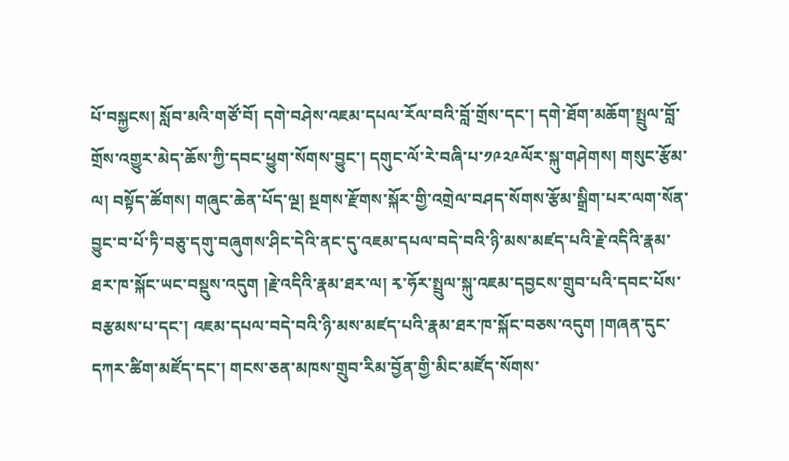པོ་བསྐྱངས། སློབ་མའི་གཙོ་བོ། དགེ་བཤེས་འཇམ་དཔལ་རོལ་བའི་བློ་གྲོས་དང་། དགེ་ཐོག་མཆོག་སྤྲུལ་བློ་གྲོས་འགྱུར་མེད་ཆོས་ཀྱི་དབང་ཕྱུག་སོགས་བྱུང་། དགུང་ལོ་རེ་བཞི་པ་༡༩༢༩ལོར་སྐུ་གཤེགས། གསུང་རྩོམ་ལ། བསྟོད་ཚོགས། གཞུང་ཆེན་པོད་ལྔ། སྔགས་རྫོགས་སྐོར་གྱི་འགྲེལ་བཤད་སོགས་རྩོམ་སྒྲིག་པར་ལག་སོན་བྱུང་བ་པོ་ཏི་བཅུ་དགུ་བཞུགས་ཤིང་དེའི་ནང་དུ་འཇམ་དཔལ་བདེ་བའི་ཉི་མས་མཛད་པའི་རྗེ་འདིའི་རྣམ་ཐར་ཁ་སྐོང་ཡང་བསྡུས་འདུག །རྗེ་འདིའི་རྣམ་ཐར་ལ། རྭ་ཧོར་སྤྲུལ་སྐུ་འཇམ་དབྱངས་གྲུབ་པའི་དབང་པོས་བརྩམས་པ་དང་། འཇམ་དཔལ་བདེ་བའི་ཉི་མས་མཛད་པའི་རྣམ་ཐར་ཁ་སྐོང་བཅས་འདུག །གཞན་དུང་དཀར་ཚིག་མཛོད་དང་། གངས་ཅན་མཁས་གྲུབ་རིམ་བྱོན་གྱི་མིང་མཛོད་སོགས་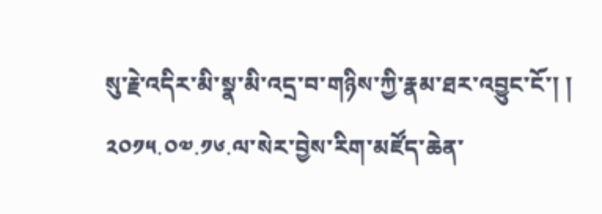སུ་རྗེ་འདིར་མི་སྣ་མི་འདྲ་བ་གཉིས་ཀྱི་རྣམ་ཐར་འབྱུང་ངོ་། །
༢༠༡༥.༠༧.༡༦.ལ་སེར་བྱེས་རིག་མཛོད་ཆེན་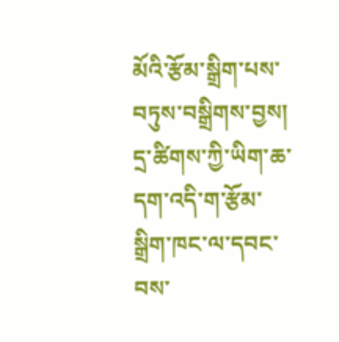མོའི་རྩོམ་སྒྲིག་པས་བཏུས་བསྒྲིགས་བྱས།
དྲ་ཚིགས་ཀྱི་ཡིག་ཆ་དག་འདི་ག་རྩོམ་སྒྲིག་ཁང་ལ་དབང་བས་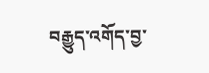བརྒྱུད་འགོད་བྱ་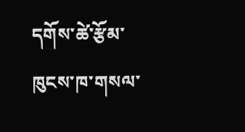དགོས་ཚེ་རྩོམ་ཁུངས་ཁ་གསལ་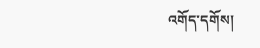འགོད་དགོས།